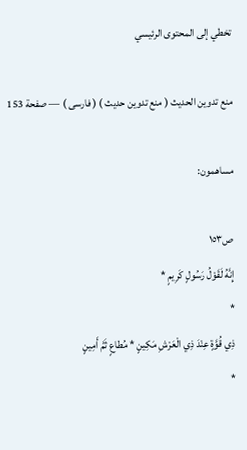تخطي إلى المحتوى الرئيسي

منع تدوين الحديث ( منع تدوين حديث ) ( فارسى ) — صفحة 153

مساهمون:

ص١٥٣
إِنَّهُ لَقَوْلُ رَسُولٍ كَرِيمٍ *
*
ذِي قُوَّةٍ عِنْدَ ذِي الْعَرْشِ مَكِينٍ * مُطاعٍ ثَمَّ أَمِينٍ
*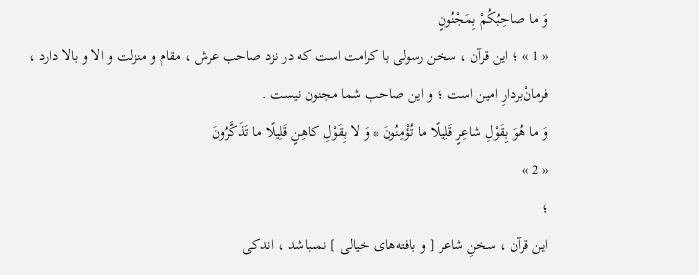وَ ما صاحِبُكُمْ بِمَجْنُونٍ
« 1 » ؛ اين قرآن ، سخن رسولى با كرامت است كه در نزد صاحب عرش ، مقام و منزلت و الا و بالا دارد ، فرمان‌ْبردارِ امين است ؛ و اين صاحب شما مجنون نيست .
وَ ما هُوَ بِقَوْلِ شاعِرٍ قَلِيلًا ما تُؤْمِنُونَ * وَ لا بِقَوْلِ كاهِنٍ قَلِيلًا ما تَذَكَّرُونَ
« 2 »
؛
اين قرآن ، سخنِ شاعر [ و بافته‌هاى خيالى ] نمىباشد ، اندكى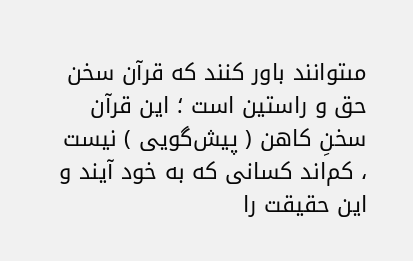مىتوانند باور كنند كه قرآن سخن حق و راستين است ؛ اين قرآن سخنِ كاهن ( پيش‌گويى ) نيست ، كم‌اند كسانى كه به خود آيند و اين حقيقت را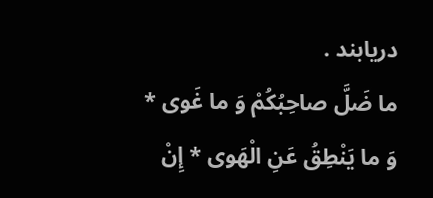دريابند .
ما ضَلَّ صاحِبُكُمْ وَ ما غَوى * وَ ما يَنْطِقُ عَنِ الْهَوى * إِنْ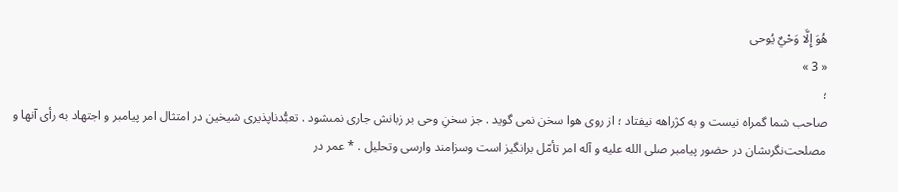هُوَ إِلَّا وَحْيٌ يُوحى
« 3 »
؛
صاحب شما گمراه نيست و به كژراهه نيفتاد ؛ از روى هوا سخن نمى گويد . جز سخنِ وحى بر زبانش جارى نمىشود . تعبُّدناپذيرى شيخين در امتثال امر پيامبر و اجتهاد به رأى آنها و مصلحت‌نگرىشان در حضور پيامبر صلى الله عليه و آله امر تأمّل برانگيز است وسزامند وارسى وتحليل . * عمر در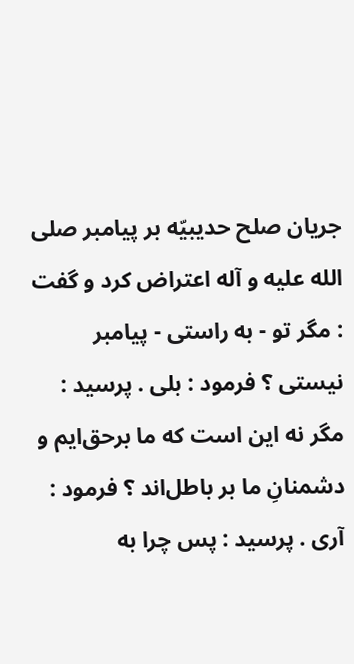جريان صلح حديبيّه بر پيامبر صلى الله عليه و آله اعتراض كرد و گفت : مگر تو - به راستى - پيامبر نيستى ؟ فرمود : بلى . پرسيد : مگر نه اين است كه ما برحق‌ايم و دشمنانِ ما بر باطل‌اند ؟ فرمود : آرى . پرسيد : پس چرا به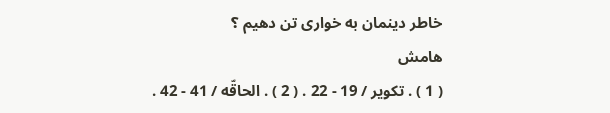خاطر دينمان به خوارى تن دهيم ؟
هامش
( 1 ) . تكوير / 19 - 22 . ( 2 ) . الحاقّه / 41 - 42 .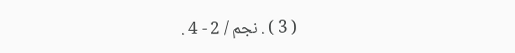( 3 ) . نجم / 2 - 4 .